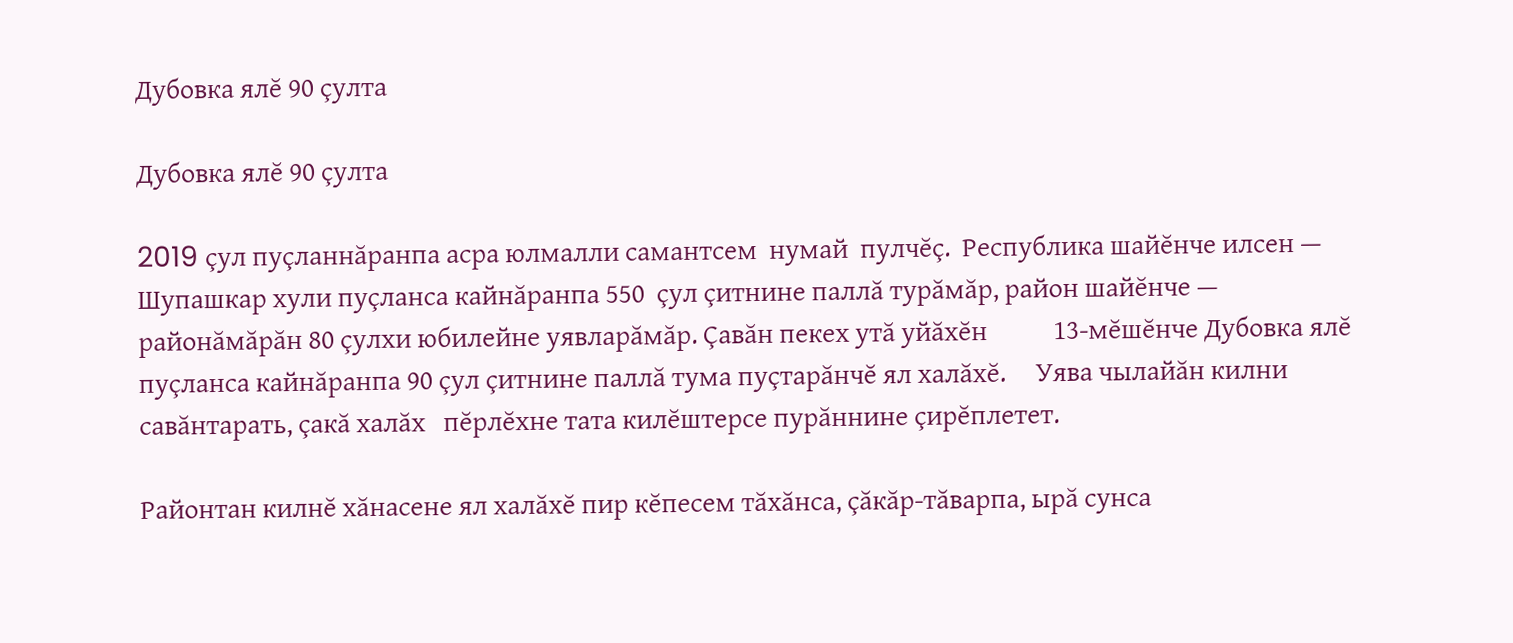Дубовка ялĕ 90 çулта

Дубовка ялĕ 90 çулта

2019 çул пуçланнăранпа асра юлмалли самантсем  нумай  пулчĕç.  Республика шайĕнче илсен — Шупашкар хули пуçланса кайнăранпа 550  çул çитнине паллă турăмăр, район шайĕнче —  районăмăрăн 80 çулхи юбилейне уявларăмăр. Çавăн пекех утă уйăхĕн           13-мĕшĕнче Дубовка ялĕ пуçланса кайнăранпа 90 çул çитнине паллă тума пуçтарăнчĕ ял халăхĕ.     Уява чылайăн килни савăнтарать, çакă халăх   пĕрлĕхне тата килĕштерсе пурăннине çирĕплетет.

Районтан килнĕ хăнасене ял халăхĕ пир кĕпесем тăхăнса, çăкăр-тăварпа, ырă сунса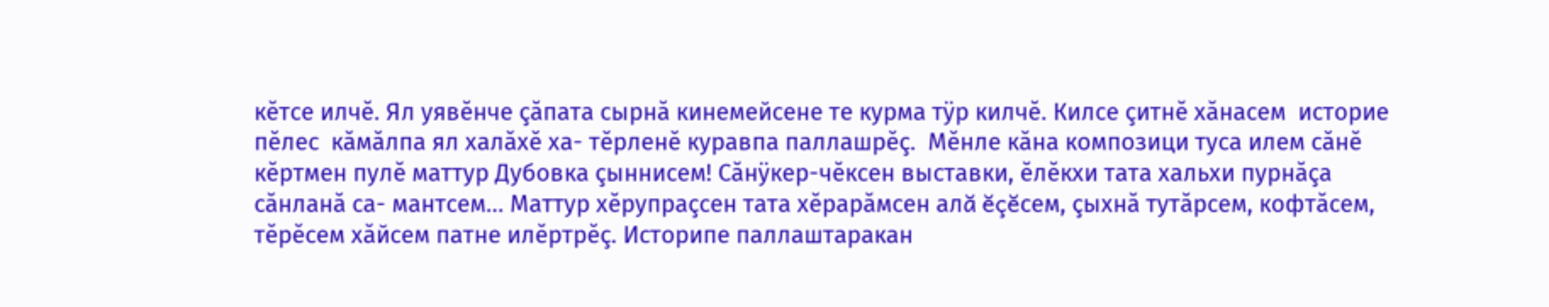кĕтсе илчĕ. Ял уявĕнче çăпата сырнă кинемейсене те курма тÿр килчĕ. Килсе çитнĕ хăнасем  историе пĕлес  кăмăлпа ял халăхĕ ха- тĕрленĕ куравпа паллашрĕç.  Мĕнле кăна композици туса илем сăнĕ кĕртмен пулĕ маттур Дубовка çыннисем! Сăнÿкер-чĕксен выставки, ĕлĕкхи тата хальхи пурнăçа  сăнланă са- мантсем… Маттур хĕрупраçсен тата хĕрарăмсен алă ĕçĕсем, çыхнă тутăрсем, кофтăсем, тĕрĕсем хăйсем патне илĕртрĕç. Историпе паллаштаракан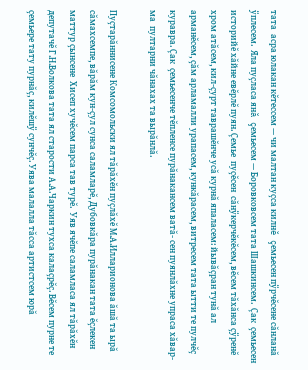тата  асра юлакан кĕтессем — чи малтан куçса килнĕ çемьесен пÿрчĕсене сăнланă ÿплесем.  Яла пуçласа янă çемьесем — Боровковсем тата Шашкинсем.  Çак  çемьесен историйĕ хăйне евĕрлĕ пуян. Çемье  пуçĕсен  сăнÿкерчĕкĕсем, вĕсем тăхăнса çÿренĕ хром атăсем, кил-çурт таврашĕнче усă курнă япаласем: йывăçран тунă ал арманĕсем, çăм арламалли урапасем, кункăрасем, витресем тата ытти те пулчĕç   куравра. Çак  çемьесенче тĕпленсе пурăнакансем ватă- сен пуянлăхне упраса хăвар-     ма  пултарни чăнахах та вырăнлă.

Пуçтарăннисене Комсомольски ял тăрăхĕн пуçлăхĕ М.А.Илларионова ăшă та ырă сăмахсемпе, вăрăм кун-çул сунса саламларĕ, Дубовкăра пурăнакан тата ĕçлекен  маттур çынсене  Хисеп хучĕсем парса тав турĕ.  Уяв ячĕпе саламласа ял тăрăхĕн депутачĕ Г.Н.Волкова тата ял старости А.А.Чаркин тухса калаçрĕç. Вĕсем пурне те çемьере тату пурнăç, килĕшÿ сунчĕç. Уява малалла тăсса артистсем юрă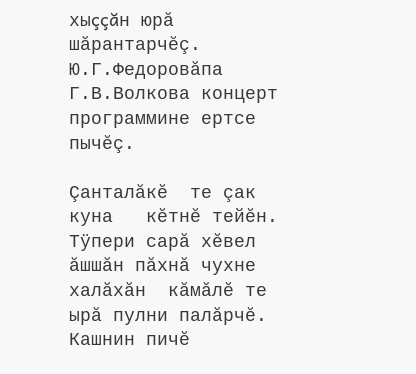хыççăн юрă шăрантарчĕç.  Ю.Г.Федоровăпа Г.В.Волкова концерт программине ертсе пычĕç.

Çанталăкĕ  те çак куна   кĕтнĕ тейĕн. Тÿпери сарă хĕвел ăшшăн пăхнă чухне халăхăн  кăмăлĕ те ырă пулни палăрчĕ. Кашнин пичĕ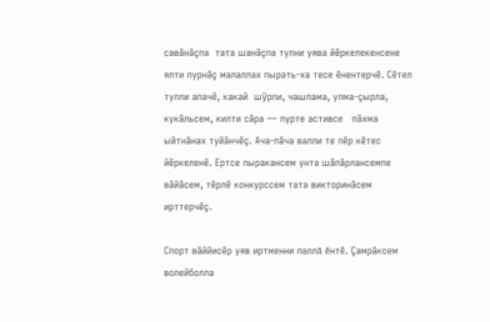савăнăçпа  тата шанăçпа тулни уява йĕркелекенсене ялти пурнăç малаллах пырать-ха тесе ĕнентерчĕ. Сĕтел тулли апачĕ, какай  шÿрпи, чашлама, улма-çырла, кукăльсем, килти сăра — пурте астивсе   пăхма ыйтнăнах туйăнчĕç. Ача-пăча валли те пĕр кĕтес йĕркеленĕ. Ертсе пыракансем унта шăпăрлансемпе  вăйăсем, тĕрлĕ конкурссем тата викторинăсем ирттерчĕç.

Спорт вăййисĕр уяв иртменни паллă ĕнтĕ. Çамрăксем волейболла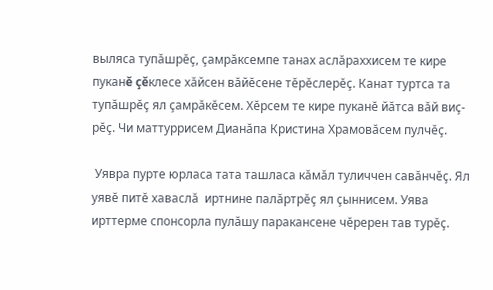выляса тупăшрĕç, çамрăксемпе танах аслăраххисем те кире пуканĕ çĕклесе хăйсен вăйĕсене тĕрĕслерĕç. Канат туртса та тупăшрĕç ял çамрăкĕсем. Хĕрсем те кире пуканĕ йăтса вăй виç- рĕç. Чи маттуррисем Дианăпа Кристина Храмовăсем пулчĕç.

 Уявра пурте юрласа тата ташласа кăмăл туличчен савăнчĕç. Ял уявĕ питĕ хаваслă  иртнине палăртрĕç ял çыннисем. Уява ирттерме спонсорла пулăшу паракансене чĕререн тав турĕç.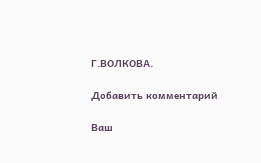Г.ВОЛКОВА.

Добавить комментарий

Ваш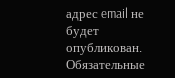адрес email не будет опубликован. Обязательные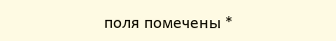поля помечены *